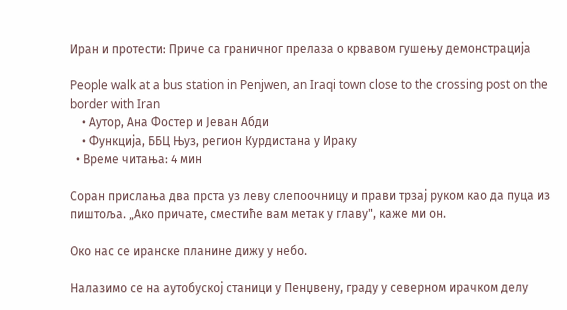Иран и протести: Приче са граничног прелаза о крвавом гушењу демонстрација

People walk at a bus station in Penjwen, an Iraqi town close to the crossing post on the border with Iran
    • Аутор, Ана Фостер и Јеван Абди
    • Функција, ББЦ Њуз, регион Курдистана у Ираку
  • Време читања: 4 мин

Соран прислања два прста уз леву слепоочницу и прави трзај руком као да пуца из пиштоља. „Ако причате, сместиће вам метак у главу", каже ми он.

Око нас се иранске планине дижу у небо.

Налазимо се на аутобуској станици у Пенџвену, граду у северном ирачком делу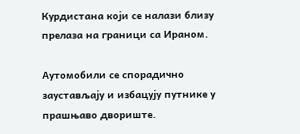Курдистана који се налази близу прелаза на граници са Ираном.

Аутомобили се спорадично заустављају и избацују путнике у прашњаво двориште.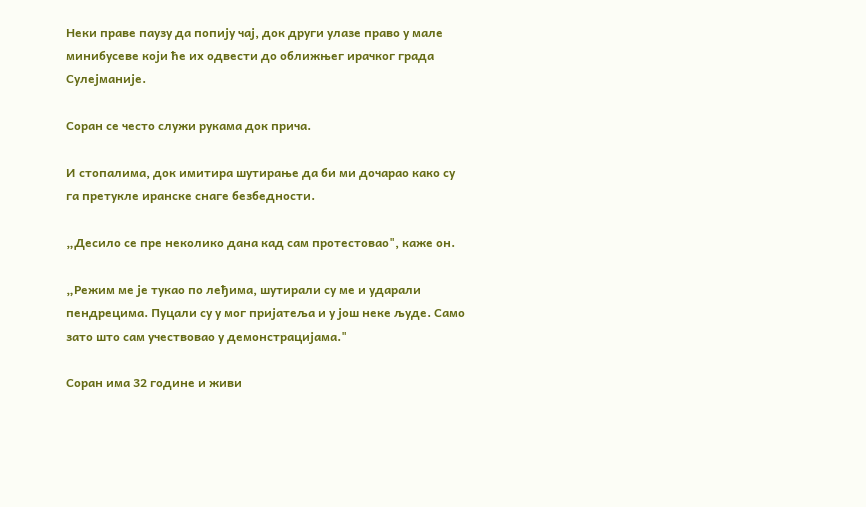Неки праве паузу да попију чај, док други улазе право у мале минибусеве који ће их одвести до оближњег ирачког града Сулејманије.

Соран се често служи рукама док прича.

И стопалима, док имитира шутирање да би ми дочарао како су га претукле иранске снаге безбедности.

„Десило се пре неколико дана кад сам протестовао", каже он.

„Режим ме је тукао по леђима, шутирали су ме и ударали пендрецима. Пуцали су у мог пријатеља и у још неке људе. Само зато што сам учествовао у демонстрацијама."

Соран има 32 године и живи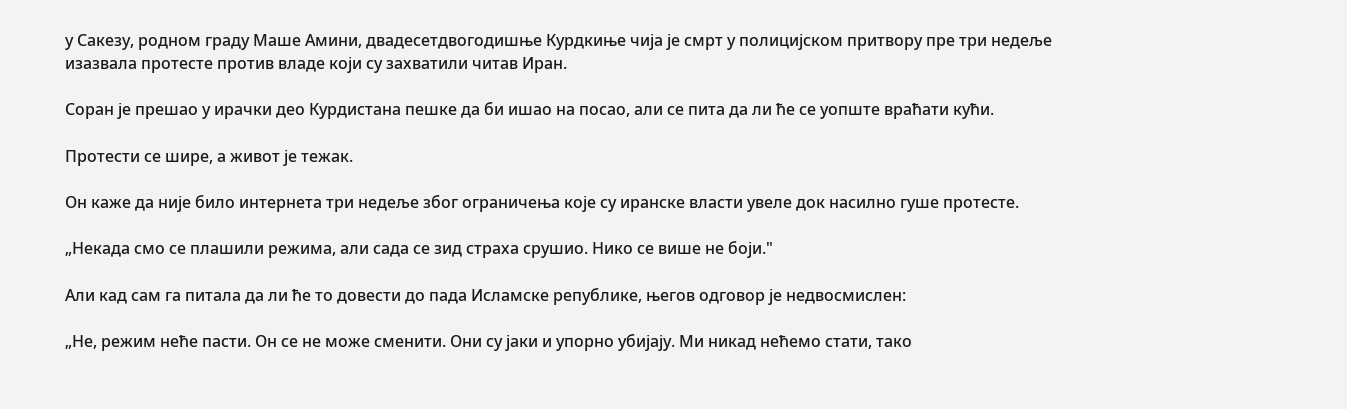у Сакезу, родном граду Маше Амини, двадесетдвогодишње Курдкиње чија је смрт у полицијском притвору пре три недеље изазвала протесте против владе који су захватили читав Иран.

Соран је прешао у ирачки део Курдистана пешке да би ишао на посао, али се пита да ли ће се уопште враћати кући.

Протести се шире, а живот је тежак.

Он каже да није било интернета три недеље због ограничења које су иранске власти увеле док насилно гуше протесте.

„Некада смо се плашили режима, али сада се зид страха срушио. Нико се више не боји."

Али кад сам га питала да ли ће то довести до пада Исламске републике, његов одговор је недвосмислен:

„Не, режим неће пасти. Он се не може сменити. Они су јаки и упорно убијају. Ми никад нећемо стати, тако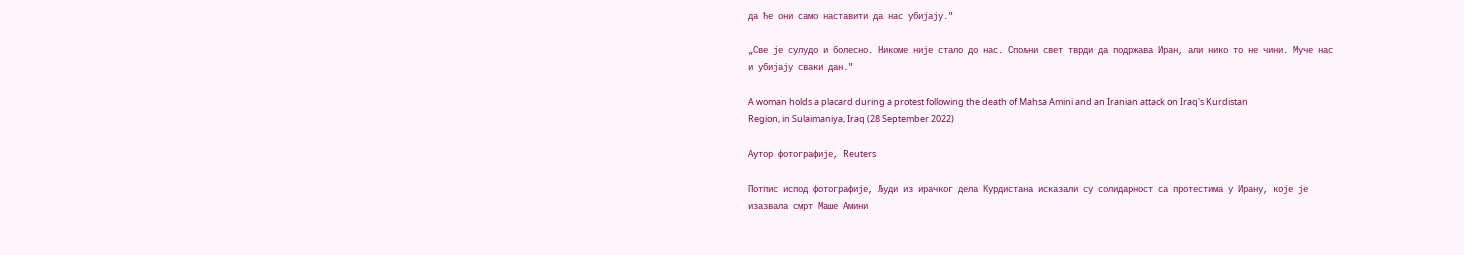да ће они само наставити да нас убијају."

„Све је сулудо и болесно. Никоме није стало до нас. Спољни свет тврди да подржава Иран, али нико то не чини. Муче нас и убијају сваки дан."

A woman holds a placard during a protest following the death of Mahsa Amini and an Iranian attack on Iraq's Kurdistan Region, in Sulaimaniya, Iraq (28 September 2022)

Аутор фотографије, Reuters

Потпис испод фотографије, Људи из ирачког дела Курдистана исказали су солидарност са протестима у Ирану, које је изазвала смрт Маше Амини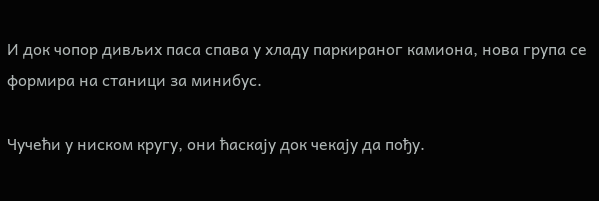И док чопор дивљих паса спава у хладу паркираног камиона, нова група се формира на станици за минибус.

Чучећи у ниском кругу, они ћаскају док чекају да пођу.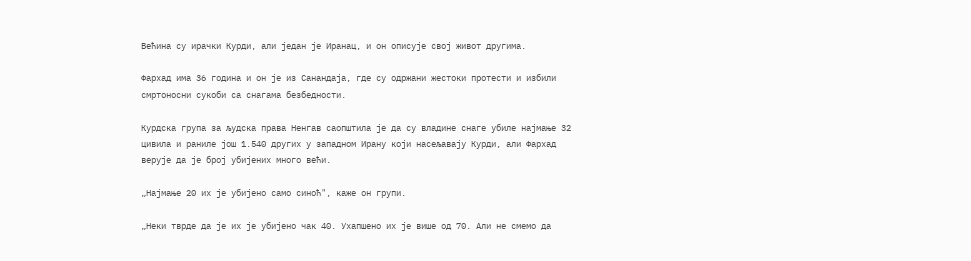Већина су ирачки Курди, али један је Иранац, и он описује свој живот другима.

Фархад има 36 година и он је из Санандаја, где су одржани жестоки протести и избили смртоносни сукоби са снагама безбедности.

Курдска група за људска права Ненгав саопштила је да су владине снаге убиле најмање 32 цивила и раниле још 1.540 других у западном Ирану који насељавају Курди, али Фархад верује да је број убијених много већи.

„Најмање 20 их је убијено само синоћ", каже он групи.

„Неки тврде да је их је убијено чак 40. Ухапшено их је више од 70. Али не смемо да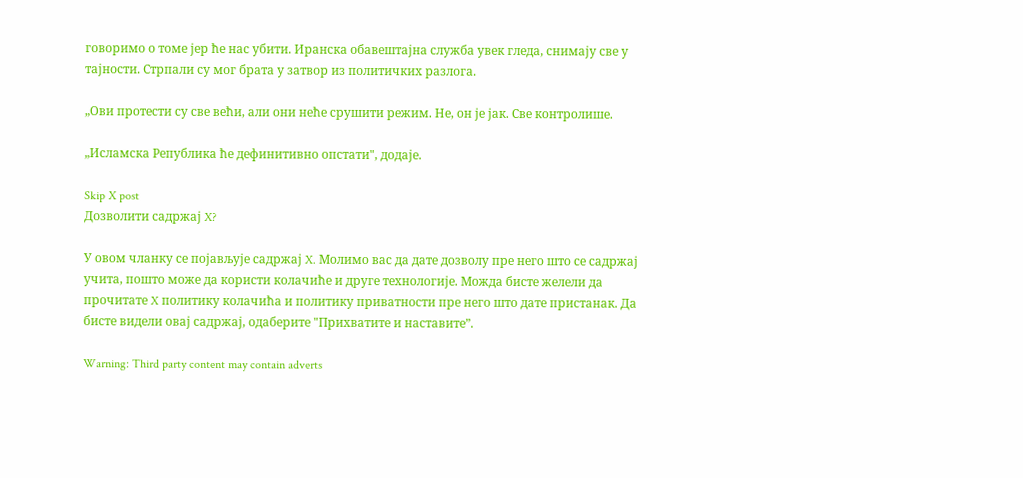говоримо о томе јер ће нас убити. Иранска обавештајна служба увек гледа, снимају све у тајности. Стрпали су мог брата у затвор из политичких разлога.

„Ови протести су све већи, али они неће срушити режим. Не, он је јак. Све контролише.

„Исламска Република ће дефинитивно опстати", додаје.

Skip X post
Дозволити садржај X?

У овом чланку се појављује садржај X. Молимо вас да дате дозволу пре него што се садржај учита, пошто може да користи колачиће и друге технологије. Можда бисте желели да прочитате X политику колачића и политику приватности пре него што дате пристанак. Да бисте видели овај садржај, одаберите "Прихватите и наставите”.

Warning: Third party content may contain adverts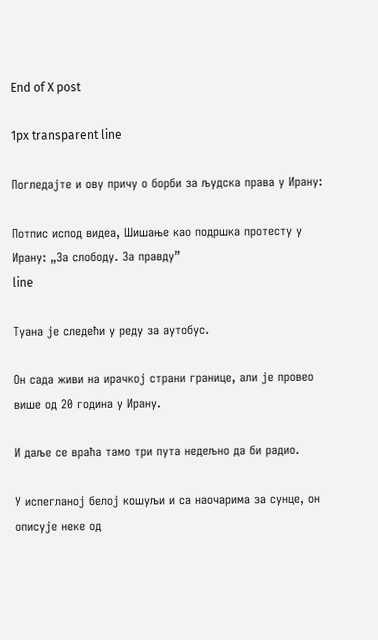End of X post

1px transparent line

Погледајте и ову причу о борби за људска права у Ирану:

Потпис испод видеа, Шишање као подршка протесту у Ирану: „За слободу. За правду”
line

Туана је следећи у реду за аутобус.

Он сада живи на ирачкој страни границе, али је провео више од 20 година у Ирану.

И даље се враћа тамо три пута недељно да би радио.

У испегланој белој кошуљи и са наочарима за сунце, он описује неке од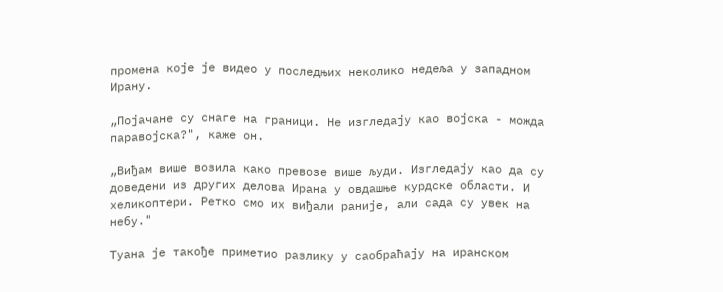промена које је видео у последњих неколико недеља у западном Ирану.

„Појачане су снаге на граници. Не изгледају као војска - можда паравојска?", каже он.

„Виђам више возила како превозе више људи. Изгледају као да су доведени из других делова Ирана у овдашње курдске области. И хеликоптери. Ретко смо их виђали раније, али сада су увек на небу."

Туана је такође приметио разлику у саобраћају на иранском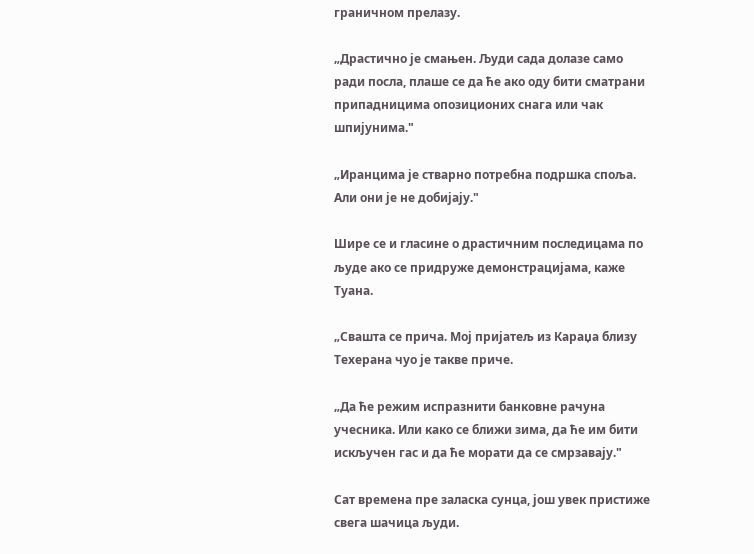граничном прелазу.

„Драстично је смањен. Људи сада долазе само ради посла, плаше се да ће ако оду бити сматрани припадницима опозиционих снага или чак шпијунима."

„Иранцима је стварно потребна подршка споља. Али они је не добијају."

Шире се и гласине о драстичним последицама по људе ако се придруже демонстрацијама, каже Туана.

„Свашта се прича. Мој пријатељ из Караџа близу Техерана чуо је такве приче.

„Да ће режим испразнити банковне рачуна учесника. Или како се ближи зима, да ће им бити искључен гас и да ће морати да се смрзавају."

Сат времена пре заласка сунца, још увек пристиже свега шачица људи.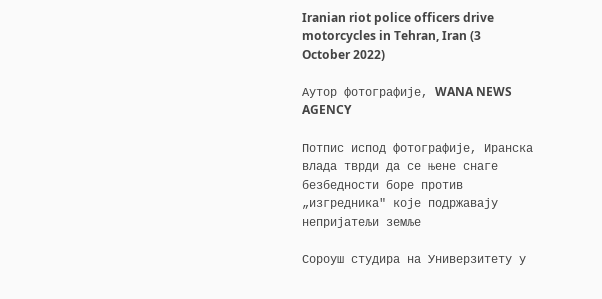Iranian riot police officers drive motorcycles in Tehran, Iran (3 October 2022)

Аутор фотографије, WANA NEWS AGENCY

Потпис испод фотографије, Иранска влада тврди да се њене снаге безбедности боре против „изгредника" које подржавају непријатељи земље

Сороуш студира на Универзитету у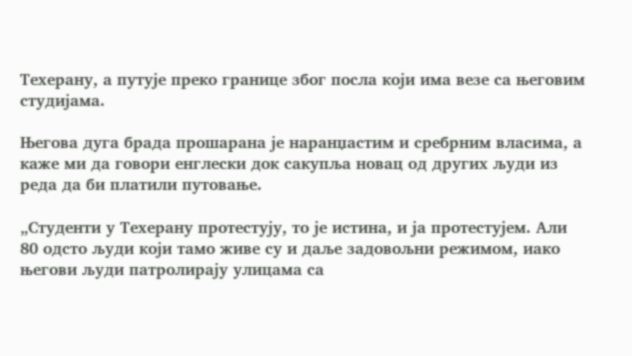Техерану, а путује преко границе због посла који има везе са његовим студијама.

Његова дуга брада прошарана је наранџастим и сребрним власима, а каже ми да говори енглески док сакупља новац од других људи из реда да би платили путовање.

„Студенти у Техерану протестују, то је истина, и ја протестујем. Али 80 одсто људи који тамо живе су и даље задовољни режимом, иако његови људи патролирају улицама са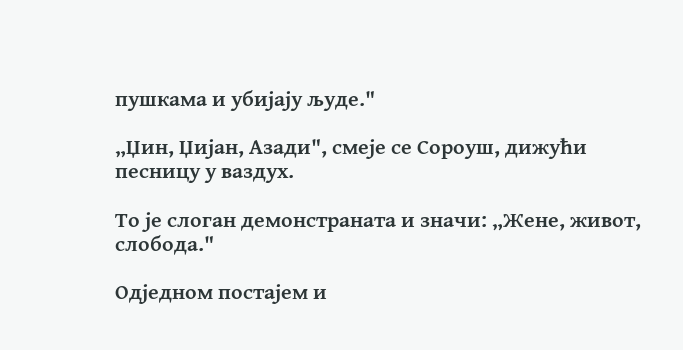пушкама и убијају људе."

„Џин, Џијан, Азади", смеје се Сороуш, дижући песницу у ваздух.

То је слоган демонстраната и значи: „Жене, живот, слобода."

Одједном постајем и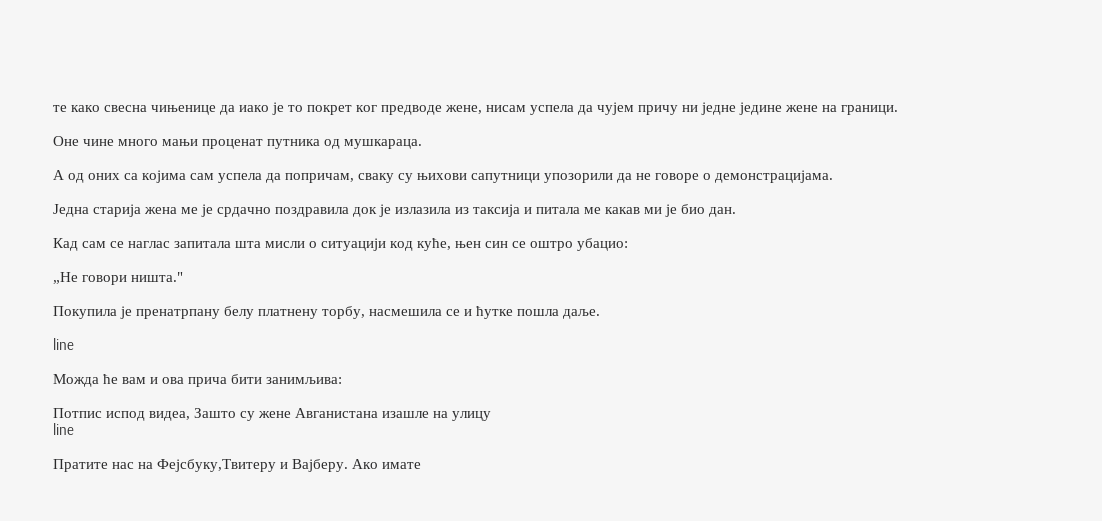те како свесна чињенице да иако је то покрет ког предводе жене, нисам успела да чујем причу ни једне једине жене на граници.

Оне чине много мањи проценат путника од мушкараца.

А од оних са којима сам успела да попричам, сваку су њихови сапутници упозорили да не говоре о демонстрацијама.

Једна старија жена ме је срдачно поздравила док је излазила из таксија и питала ме какав ми је био дан.

Кад сам се наглас запитала шта мисли о ситуацији код куће, њен син се оштро убацио:

„Не говори ништа."

Покупила је пренатрпану белу платнену торбу, насмешила се и ћутке пошла даље.

line

Можда ће вам и ова прича бити занимљива:

Потпис испод видеа, Зашто су жене Авганистана изашле на улицу
line

Пратите нас на Фејсбуку,Твитеру и Вајберу. Ако имате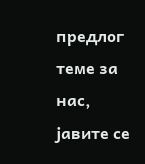предлог теме за нас, јавите се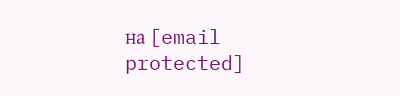на [email protected]